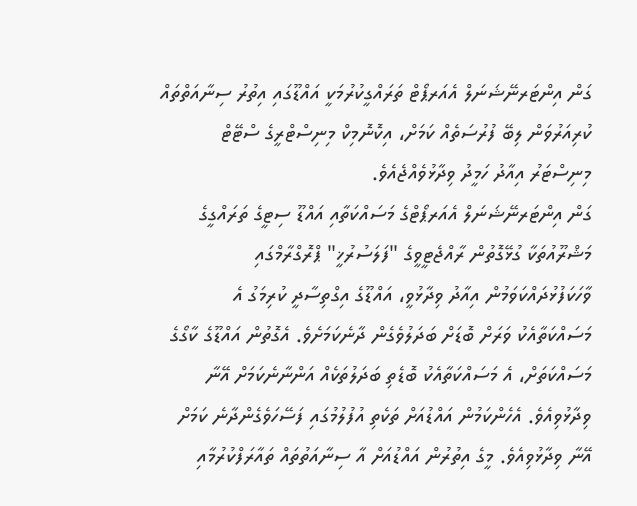ގަން އިންޓަރނޭޝަނަލް އެއަރޕޯޓް ތަރައްގީކުރުމަކީ އައްޑޫގައި އިތުރު ސިނާއަތްތައް ކުރިއަރުވަން ލިބޭ ފުރުސަތެއް ކަމަށް، އިކޮނޮމިކް މިނިސްޓްރީގެ ސްޓޭޓް މިނިސްޓަރު އިއާދު ހަމީދު ވިދާޅުވެއްޖެއެވެ.
ގަން އިންޓަރނޭޝަނަލް އެއަރޕޯޓްގެ މަސައްކަތާއި އައްޑޫ ސިޓީގެ ތަރައްގީގެ މަޝްރޫއުތަކާ ގުޅޭގޮތުން ރާއްޖެޓީވީގެ "ފަލަސުރުޚީ" ޕްރޮގްރާމްގައި ވާހަކަފުޅުދައްކަވަމުން އިއާދު ވިދާޅުވީ، އައްޑޫގެ އިގްތިސާދީ ކުރިމަގު އެ މަސައްކަތާއެކު ވަރަށް ބޮޑަށް ބަދަލުވެގެން ދާނެކަމަށެވެ. އެގޮތުން އައްޑޫގެ ކާގޯގެ މަސައްކަތަށް، އެ މަސައްކަތާއެކު ބޮޑެތި ބަދަލުތަކެއް އަންނާނެކަމަށް އޭނާ ވިދާޅުވިއެވެ. އެހެންކަމުން އައްޑުއަށް ތަކެތި އުފުލުމުގައި ފަސޭހަވެގެންދާނެ ކަމަށް އޭނާ ވިދާޅުވިއެވެ. މީގެ އިތުރުން އައްޑުއަށް އާ ސިނާއަތުތައް ތައާރަފްކުރުމާއި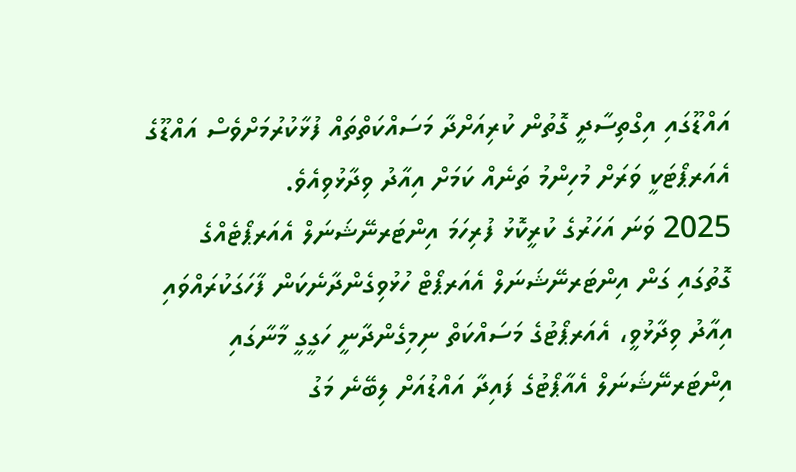އައްޑޫގައި އިގްތިސާދީ ގޮތުން ކުރިއަށްދާ މަސައްކަތްތައް ފުޅާކުރުމަށްވެސް އައްޑޫގެ އެއަރޕޯޓަކީ ވަރަށް މުހިންމު ތަނެއް ކަމަށް އިއާދު ވިދާޅުވިއެވެ.
2025 ވަނަ އަހަރުގެ ކުރީކޮޅު ފުރިހަމަ އިންޓަރނޭޝަނަލް އެއަރޕޯޓެއްގެ ގޮތުގައި ގަން އިންޓަރނޭޝަނަލް އެއަރޕޯޓް ހުޅުވިގެންދާނެކަން ފާހަގަކުރައްވައި އިއާދު ވިދާޅުވީ، އެއަރޕޯޓުގެ މަސައްކަތް ނިމިގެންދާނީ ހަގީގީ މާނާގައި އިންޓަރނޭޝަނަލް އެއާޕޯޓުގެ ފައިދާ އައްޑުއަށް ލިބޭނެ މަގު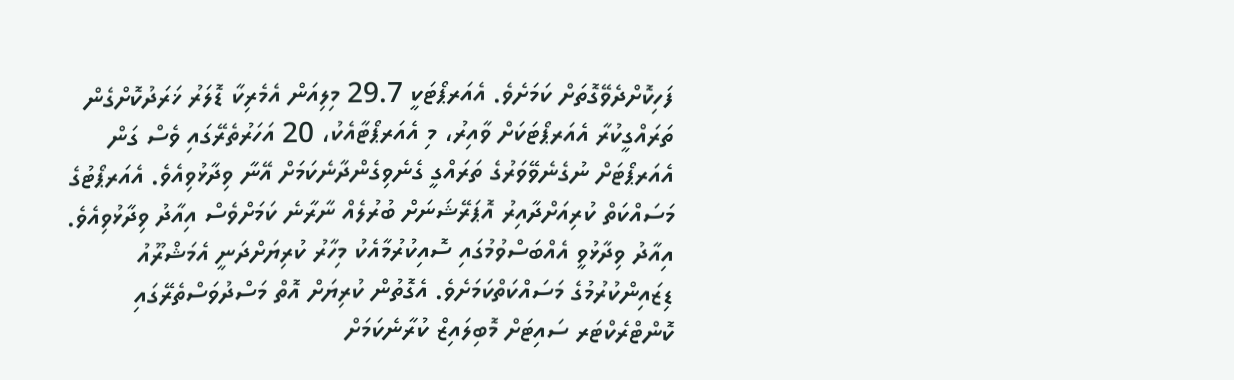ފަހިކޮށްދެވޭގޮތަށް ކަމަށެވެ. އެއަރޕޯޓަކީ 29.7 މިލިއަން އެމެރިކާ ޑޮލަރު ޚަރަދުކޮށްގެން ތަރައްގީކުރާ އެއަރޕޯޓަކަށް ވާއިރު، މި އެއަރޕޯޓާއެކު، 20 އަހަރުތެރޭގައި ވެސް ގަން އެއަރޕޯޓަށް ނުގެނެވޭވަރުގެ ތަރައްގީ ގެނެވިގެންދާނެކަމަށް އޭނާ ވިދާޅުވިއެވެ. އެއަރޕޯޓުގެ މަސައްކަތް ކުރިއަށްދާއިރު އޮޕަރޭޝަނަށް ބުރުލެއް ނާރާނެ ކަމަށްވެސް އިއާދު ވިދާޅުވިއެވެ.
އިއާދު ވިދާޅުވީ އެއްބަސްވުމުގައި ސޮއިކުރުމާއެކު މިހާރު ކުރިޔަށްދަނީ އެމަޝްރޫއު ޑިޒައިންކުރުމުގެ މަސައްކަތްކަމަށެވެ. އެގޮތުން ކުރިޔަށް އޮތް މަސްދުވަސްތެރޭގައި ކޮންޓްރެކްޓަރ ސައިޓަށް މޮބިލައިޒް ކުރާނެކަމަށް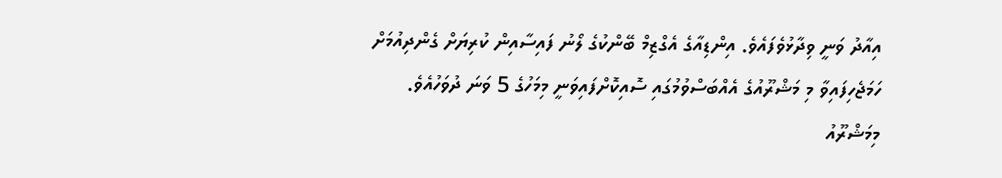އިއާދު ވަނީ ވިދާޅުވެފައެވެ. އިންޑިއާގެ އެގްޒިމް ބޭންކުގެ ލޯނު ފައިސާއިން ކުރިޔަށް ގެންދިއުމަށް ހަމަޖެހިފައިވާ މި މަޝްރޫއުގެ އެއްބަސްވުމުގައި ސޮއިކޮށްފައިވަނީ މިމަހުގެ 5 ވަނަ ދުވަހުއެވެ. މިމަޝްރޫއު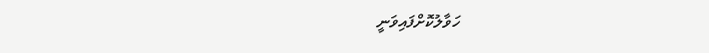ހަވާލުކޮށްފައިވަނީ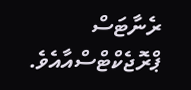ރެނާޓަސް ޕްރޮޖެކްޓްސްއާއެވެ.